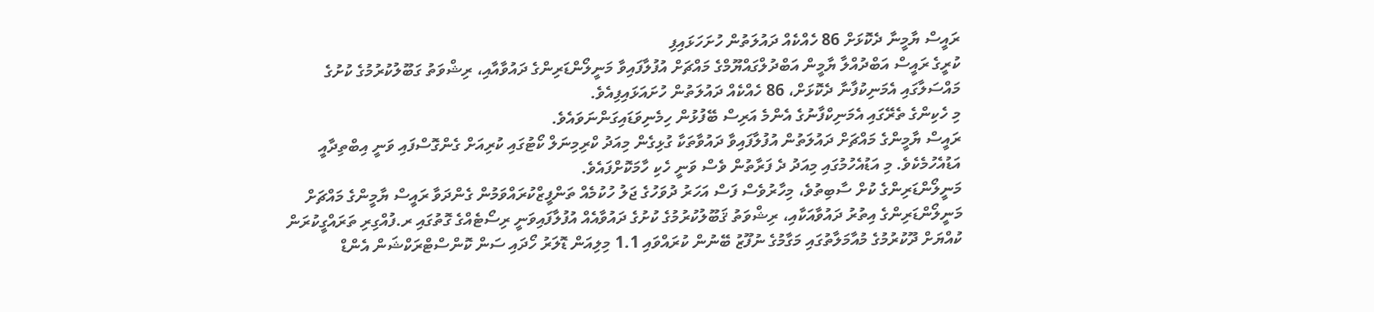ރައީސް ޔާމީނާ ދެކޮޅަށް 86 ހެއްކެއް ދައުލަތުން ހުށަހަޅައިފި
ކުރީގެ ރައީސް އަބްދުއްލާ ޔާމީން އަބްދުލްގައްޔޫމްގެ މައްޗަށް އުފުލާފައިވާ މަނީލޯންޑަރިންގެ ދައުވާއާއި، ރިޝްވަތު ގަބޫލުކުރުމުގެ ކުށުގެ މައްސަލާގައި އެމަނިކުފާނާ ދެކޮޅަށް، 86 ހެއްކެއް ދައުލަތުން ހުށައަޅައިފިއެވެ.
މި ހެކިންގެ ތެރޭގައި އެމަނިކްފާނުގެ އެންމެ އަރިސް ބޭފުޅުން ހިމެނިވަޑައިގަންނަވައެވެ.
ރައީސް ޔާމީންގެ މައްޗަށް ދައުލަތުން އުފުލާފައިވާ ދައުވާތަކާ ގުޅިގެން މިއަދު ކްރިމިނަލް ކޯޓުގައި ކުރިއަށް ގެންގޮސްފައި ވަނީ އިބްތިދާއީ އަޑުއެހުމެކެވެ. މި އަޑުއެހުމުގައި މިއަދު ދެ ފަރާތުން ވެސް ވަނީ ހެކި ހާމަކޮށްފައެވެ.
މަނީލޯންޑަރިންގެ ކުށް ސާބިތުވެ، މިހާރުވެސް ފަސް އަހަރު ދުވަހުގެ ޖަލު ހުކުމެއް ތަންފީޒްކުރައްވަމުން ގެންދަވާ ރައީސް ޔާމީންގެ މައްޗަށް މަނީލޯންޑަރިންގެ އިތުރު ދައުވާއަކާއި، ރިޝްވަތު ޤަބޫލުކުރުމުގެ ކުށުގެ ދައުވާއެއް އުފުލާފައިވަނީ ރިސޯޓެއްގެ ގޮތުގައި ރ.ފުއްގިރި ތަރައްގީކުރަން ކުއްޔަށް ދޫކުރުމުގެ މުއާމަލާތުގައި މަގާމުގެ ނުފޫޒު ބޭނުން ކުރައްވައި 1.1 މިލިއަން ޑޮލަރު ހޯދައި ސަން ކޮންސްޓްރަކްޝަން އެންޑް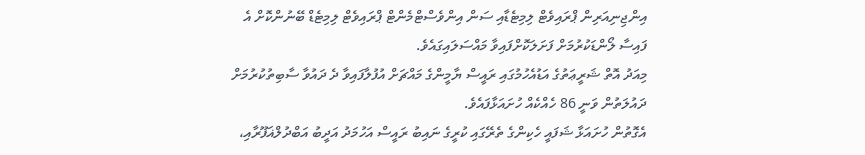އިންޖިނިއަރިން ޕްރައިވެޓް ލިމިޓެޑާއި ސަން އިންވެސްޓްމެންޓް ޕްރައިވެޓް ލިމިޓެޑް ބޭނުންކޮށް އެ ފައިސާ ލޯންޑަކުރުމަށް ފަށަލަކޮށްފައިވާ މައްސަލައިގައެވެ.
މިއަދު އޮތް ޝަރީޢަތުގެ އަޑުއެހުމުގައި ރައީސް ޔާމީންގެ މައްޗަށް އުފުލާފައިވާ ދެ ދައުވާ ސާބިތުކުރުމަށް ދައުލަތުން ވަނީ 86 ހެއްކެއް ހުށައަޅާފައެވެ.
އެގޮތުން ހުށައަޅާ ޝަފައީ ހެކިންގެ ތެރޭގައި ކުރީގެ ނައިބު ރައީސް އަހުމަދު އަދީބު އަބްދުލްޣަފޫރާއި،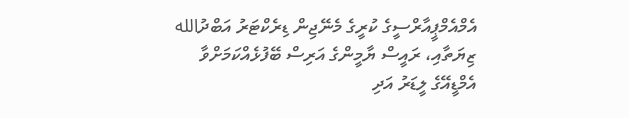އެމްއެމްޕީއާރްސީގެ ކުރީގެ މެނޭޖިން ޑިރެކްޓަރު އަބްދުالله ޒިޔަތާއި، ރައީސް ޔާމީންގެ އަރިސް ބޭފުޅެއްކަމަށްވާ އެމްޑީއޭގެ ލީޑަރު އަދި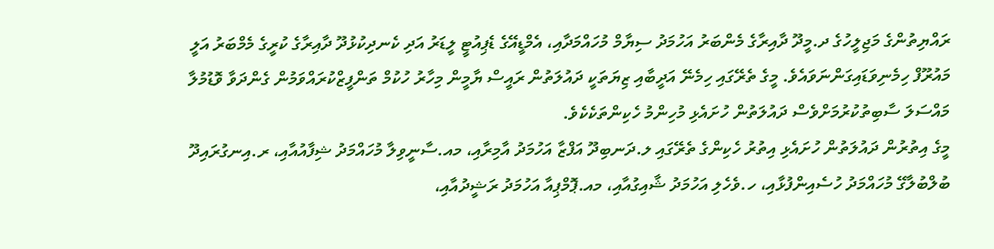ރައްޔިތުންގެ މަޖިލީހުގެ ދ.މީދޫ ދާއިރާގެ މެންބަރު އަހުމަދު ސިޔާމް މުހައްމަދާއި، އެމްޑީއޭގެ ޑެޕިއުޓީ ލީޑަރު އަދި ކެނދިކުޅުދޫ ދާއިރާގެ ކުރީގެ މެމްބަރު އަލީ މައުރޫފް ހިމެނިވަޑައިގަންނަވައެވެ. މީގެ ތެރޭގައި ހިމެނޭ އަދީބާއި ޒިޔަތަކީ ދައުލަތުން ރައީސް ޔާމީން މިހާރު ހުކުމް ތަންފީޒްކުރައްވަމުން ގެންދަވާ ވޮޑުމުލާ މައްސަލަ ސާބިތުކުރުމަށްވެސް ދައުލަތުން ހުށައެޅި މުހިންމު ހެކިންތަކެކެވެ.
މީގެ އިތުރުން ދައުލަތުން ހުށައެޅި އިތުރު ހެކިންގެ ތެރޭގައި ލ.ދަނބިދޫ އަފްޒާ އަހުމަދު އާމިރާއި، މއ.ސާނީވިލާ މުހައްމަދު ޝިފާއުއާއި، ރ.އިނގުރައިދޫ ބުލްބުލާގޭ މުހައްމަދު ހުސެއިންފުޅާއި، ހ.ވެހެލި އަހުމަދު ޝާއިގުއާއި، މއ.ޕޮމްޕިއާ އަހުމަދު ރަޝީދުއާއި،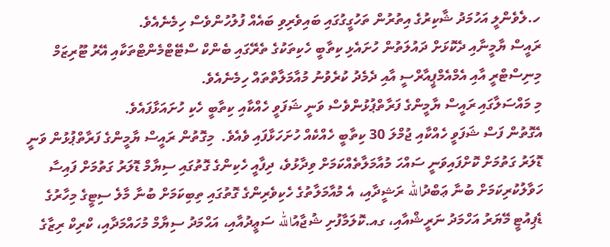ހ.ލެވެންލީ އަހުމަދު ޝާކިރުގެ އިތުރުން ތަހުގީގުގައި ބައިވެރިވި ބައެއް ފުލުހުންވެސް ހިމެނެއެވެ.
ރައީސް ޔާމީނާއި ދެކޮޅަށް ދައުލަތުން ހުށައެޅި ކިތާބީ ހެކިތަކުގެ ތެރޭގައި ބެންކް ސްޓޭޓްމެންޓްތަކާއި އޭރު ޓޫރިޒަމް މިނިސްޓްރީ އާއި އެމްއެމްޕީއާރްސީ އާއި ދެމެދު ކުރެވުނު މުއާމަލާތްތައް ހިމެނެއެވެ.
މި މައްސަލާގައި ރައީސް ޔާމީންގެ ފަރާތްޕުޅުންވެސް ވަނީ ޝަފަވީ ހެއްކާއި ކިތާބީ ހެކި ހުށައަޅާފައެވެ.
އެގޮތުން ފަސް ޝަފަވީ ހެއްކާއި ޖުމްލަ 30 ކިތާބީ ހެއްކެއް ހުށަހަޅާފައި ވެއެވެ.  މިގޮތުން ރައީސް ޔާމީންގެ ފަރާތްޕުޅުން ވަނީ ޑޮލަރު ގަތުމަށް ކޮށްފައިވަނީ ސައްހަ މުއާމަލާތެއްކަމަށް ވިދާޅުވެ، ދިފާއީ ހެކިންގެ ގޮތުގައި ސިޔާމް ޑޮލަރު ގަތުމަށް ފައިސާ ހަވާލުކުރިކަމަށް ބުނާ ޢަބްދުالله ރަޝީދާއި، އެ މުއާމަލާތުގެ ހެކިވެރިންގެ ގޮތުގައި ތިބިކަމަށް ބުނާ މާލެ ސިޓީގެ މިހާރުގެ ޑެޕިއުޓީ މޭޔަރު އަހްމަދު ނަރީޝްއާއި، ގއ.ކޮލަމާފުށި ޝުޖާއުالله ސަޢީދުއާއި، އަޙްމަދު ސިޔާމް މުހައްމަދާއި، ކްރިކް ރިޒާގެ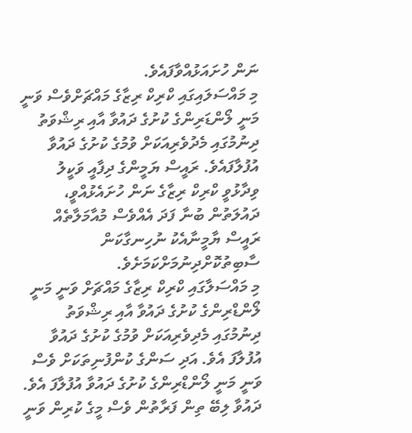ނަން ހުށައަޅުއްވާފައެވެ.
މި މައްސަލައިގައި ކްރިކް ރިޒާގެ މައްޗަށްވެސް ވަނީ މަނީ ލޯންޑަރިންގެ ކުށުގެ ދައުވާ އާއި ރިޝްވަތު ދިނުމުގައި މެދުވެރިއަކަށް ވުމުގެ ކުށުގެ ދައުވާ އުފުލާފައެވެ. ރައީސް ޔަމީންގެ ދިފާއީ ވަކީލު ވިދާޅުވީ ކްރިކް ރިޒާގެ ނަން ހުށައެޅުއްވީ، ދައުލަތުން ބުނާ ފަދަ އެއްވެސް މުއާމަލާތެއް ރައީސް ޔާމީނާއެކު ނުހިނގާކަން ސާބިތުކޮށްދިނުމަށްކަމަށެވެ.
މި މައްސަލާގައި ކްރިކް ރިޒާގެ މައްޗަށް ވަނީ މަނީ ލޯންޑްރިންގެ ކުށުގެ ދައުވާ އާއި ރިޝްވަތު ދިނުމުގައި މެދިވެރިއަކަށް ވުމުގެ ކުށުގެ ދައުވާ އުފުލާފަ އެވެ. އަދި ސަންގެ ކުންފުނިތަކަށް ވެސް ވަނީ މަނީ ލޯންޑްރިންގެ ކުށުގެ ދައުވާ އުފުލާފަ އެވެ. ދައުވާ ލިބޭ ތިން ފަރާތުން ވެސް މީގެ ކުރިން ވަނީ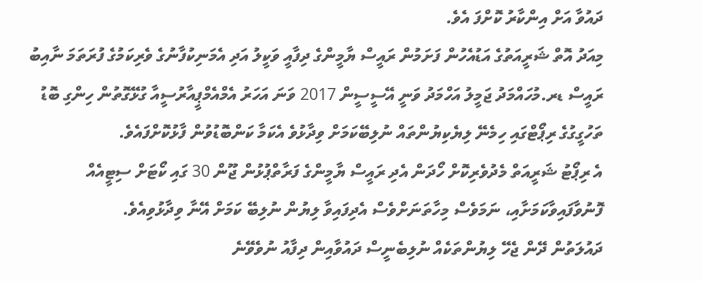ދައުވާ އަށް އިންކާރު ކޮށްފަ އެވެ.
މިއަދު އޮތް ޝަރީއަތުގެ އަޑުއެހުން ފަށަމުން ރައީސް ޔާމީންގެ ދިފާއީ ވަކީލު އަދި އެމަނިކުފާނުގެ ވެރިކަމުގެ ފުރަތަމަ ނާއިބު ރައީސް ޑރ.މުހައްމަދު ޖަމީލު އަހްމަދު ވަނީ އޭސީސީން 2017 ވަނަ އަހަރު އެމްއެމްޕީއާރުސީއާ ގުޅޭގޮތުން ހިންގި ބޮޑު ތަހުގީގުގެ ރިޕޯޓްގައި ހިމެނޭ ލިޔެކިޔުންތައް ނުލިބޭކަމަށް ވިދާޅުވެ އެކަމާ ކަންބޮޑުވުން ފާޅުކޮށްފައެވެ.
އެ ރިޕޯޓު ޝަރީއަތް މެދުވެރިކޮށް ހޯދަން އެދި ރައީސް ޔާމީންގެ ފަރާތްޕުޅުން ޖޫން 30 ގައި ކޯޓަށް ސިޓީއެއް ފޮނުވާފައިވާކަމަށާއި، ނަމަވެސް މިހާތަނަށްވެސް އެދިފައިވާ ލިޔުން ނުލިބޭ ކަމަށް އޭނާ ވިދާޅުވިއެވެ.
ދައުލަތުން ދޭން ޖެހޭ ލިޔުންތަކެއް ނުލިބެނީސް ދައުވާއިން ދިފާއު ނުވެވޭނެ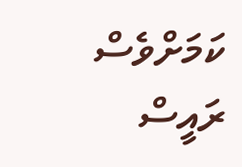ކަމަށްވެސް ރައީސް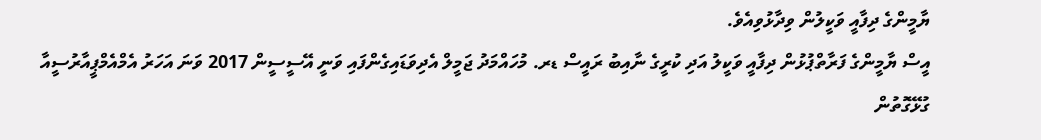ޔާމީންގެ ދިފާއީ ވަކީލުން ވިދާޅުވިއެވެ.
އީސް ޔާމީންގެ ފަރާތްޕުޅުން ދިފާއީ ވަކީލު އަދި ކުރީގެ ނާއިބު ރައީސް ޑރ. މުހައްމަދު ޖަމީލް އެދިވަޑައިގެންފައި ވަނީ އޭސީސީން 2017 ވަނަ އަހަރު އެމްއެމްޕީއާރުސީއާ ގުޅޭގޮތުން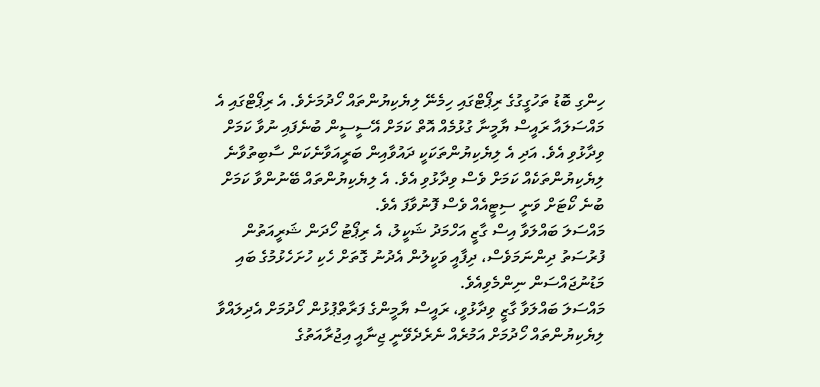ހިންގި ބޮޑު ތަހުގީގުގެ ރިޕޯޓްގައި ހިމެނޭ ލިޔެކިޔުންތައް ހޯދުމަށެވެ. އެ ރިޕޯޓްގައި އެ މައްސަލައާ ރައީސް ޔާމީނާ ގުޅުމެއް އޮތް ކަމަށް އޭސީސީން ބުނެފައި ނުވާ ކަމަށް ވިދާޅުވި އެވެ. އަދި އެ ލިޔެކިޔުންތަކަކީ ދައުވާއިން ބަރީއަވާނެކަން ސާބިތުވާނެ ލިޔެކިޔުންތަކެއް ކަމަށް ވެސް ވިދާޅުވި އެވެ. އެ ލިޔެކިޔުންތައް ބޭނުންވާ ކަމަށް ބުނެ ކޯޓަށް ވަނީ ސިޓީއެއް ވެސް ފޮނުވާފަ އެވެ.
މައްސަލަ ބައްލަވާ އިސް ގާޒީ އަހްމަދު ޝަކީލު، އެ ރިޕޯޓު ހޯދަން ޝަރީއަތުން ފުރުސަތު ދިންނަމަވެސް، ދިފާއީ ވަކީލުން އެދުނު ގޮތަށް ހެކި ހުށަހެޅުމުގެ ބައި މަޑުނުޖައްސަން ނިންމެވިއެވެ.
މައްސަލަ ބައްލަވާ ގާޒީ ވިދާޅުވީ، ރައީސް ޔާމީންގެ ފަރާތްޕުޅުން ހޯދުމަށް އެދިލައްވާ ލިޔެކިޔުންތައް ހޯދުމަށް އަމުރެއް ނެރެދެވޭނީ ޖިނާއީ އިޖުރާއަތުގެ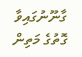ގާނޫނުގައިވާ ގޮތުގެ މަތިން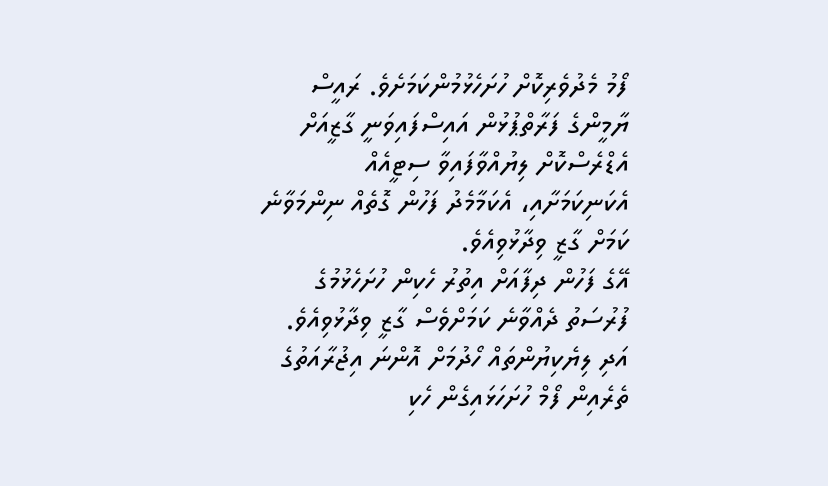ފޯމު މެދުވެރިކޮށް ހުށަހެޅުމުންކަމަށެވެ. ރައީސް ޔާމީންގެ ފަރާތްޕުޅުން އައިސްފައިވަނީ ގާޒީއަށް އެޑްރެސްކޮށް ލިޔުއްވާފައިވާ ސިޓީއެއް އެކަނިކަމަށާއި، އެކަމާމެދު ފަހުން ގޮތެއް ނިންމަވާނެ ކަމަށް ގާޒީ ވިދާޅުވިއެވެ.
އޭގެ ފަހުން ދިފާއަށް އިތުރު ހެކިން ހުށަހެޅުމުގެ ފުރުސަތު ދެއްވާނެ ކަމަށްވެސް ގާޒީ ވިދާޅުވިއެވެ. އަދި ލިޔެކިޔުންތައް ހޯދުމަށް އޮންނަ އިޖުރާއަތުގެ ތެރެއިން ފޯމް ހުށަހަޅައިގެން ހެކި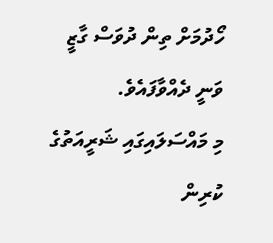ހޯދުމަށް ތިން ދުވަސް ގާޒީ  ވަނީ ދެއްވާފައެވެ.
މި މައްސަލައިގައި ޝަރީއަތުގެ ކުރިން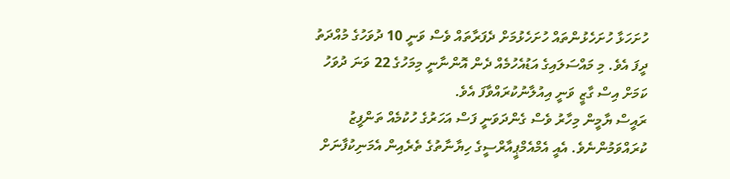ހުށަހަޅާ ހުށަހެޅުންތައް ހުށަހެޅުމަށް ދެފަރާތައް ވެސް ވަނީ 10 ދުވަހުގެ މުއްދަތު ދީފަ އެވެ. މި މައްސަލައިގެ އަޑުއެހުމެއް ދެން އޮންނާނީ މިމަހުގެ 22 ވަނަ ދުވަހު ކަމަށް އިސް ގާޒީ ވަނީ އިއުލާނުކުރައްވާފަ އެވެ.
ރައީސް ޔާމީން މިހާރު ވެސް ގެންދަވަނީ ފަސް އަހަރުގެ ހުކުމެއް ތަންފީޒު ކުރައްވަމުންނެވެ. އެއީ އެމްއެމްޕީއާރްސީގެ ހިޔާނާތުގެ ތެރެއިން އެމަނިކުފާނަށް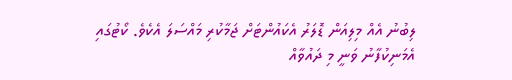ލިބުނު އެއް މިލިއަން ޑޮލަރު އެކައުންޓަށް ޖަމާކުރި މައްސަލަ އެކެވެ. ކޯޓުގައި އެމަނިކުފާނު ވަނީ މި ދައުވާއް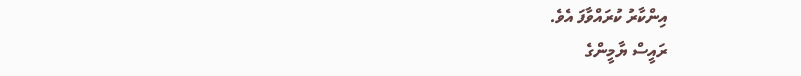އިންކާރު ކުރައްވާފަ އެވެ.
ރައީސް ޔާމީންގެ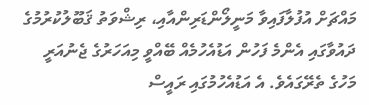މައްޗަށް އުފުލާފައިވާ މަނީލޯންޑަރިންއާއި، ރިޝްވަތު ޤަބޫލުކުރުމުގެ ދައުވާގައި އެންމެ ފަހުން އަޑުއެހުމެއް ބޭއްވީ މިއަހަރުގެ ޖެނުއަރީ މަހުގެ ތެރޭގައެވެ. އެ އަޑުއެހުމުގައި ރައީސް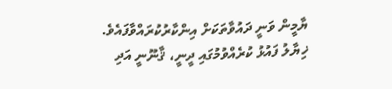ޔާމީން ވަނީ ދައުވާތަކަށް އިންކާރުކުރައްވާފައެވެ.
ޚިޔާލު ފައުޅު ކުރެއްވުމުގައި ދީނީ، ޤާނޫނީ އަދި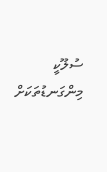ސުލޫކީ މިންގަނޑުތަކަށް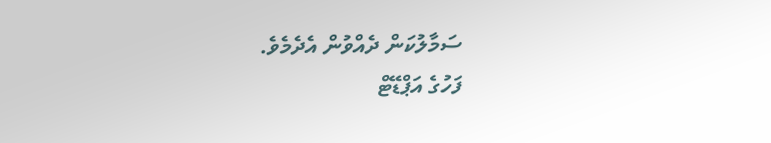ސަމާލުކަން ދެއްވުން އެދެމެވެ.
ފަހުގެ އަޕްޑޭޓް